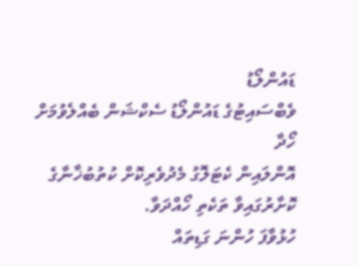ޑައުންލޯޑު
ވެބްސައިޓުގެ ޑައުންލޯޑު ސެކްޝަން ބެއްލެވުމަށް
ހޯދާ
އޮންލައިން ކެޓަލޮގު މެދުވެރިކޮށް ކުތުބުޚާނާގެ ކޮށާރުގައިވާ ތަކެތި ހޯއްދަވާ.
ހުޅުވާފަ ހުންނަ ގަޑިތައް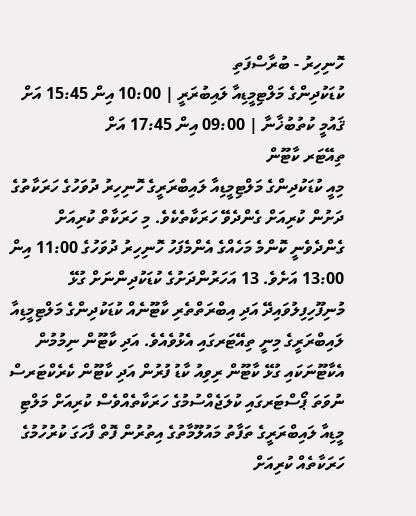ހޮނިހިރު - ބުރާސްފަތި
ކުޑަކުދިންގެ މަލްޓިމީޑިއާ ލައިބުރަރީ | 10:00 އިން 15:45 އަށް
ޤައުމީ ކުތުބުޚާނާ | 09:00 އިން 17:45 އަށް
ތިއޭޓަރ ކާޓޫން
މިއީ ކުޑަކުދިންގެ މަލްޓިމީޑިއާ ލައިބްރަރީގެ ހޮނިހިރު ދުވަހުގެ ހަރަކާތުގެ ދަށުން ކުރިއަށް ގެންދެވޭ ހަރަކާތެކެވެ. މި ހަރަކާތް ކުރިއަށް ގެންދެވެނީ ކޮންމެ މަހެއްގެ އެންމެފަހު ހޮނިހިރު ދުވަހުގެ 11:00 އިން 13:00 އަށެވެ. 13 އަހަރުންދަށުގެ ކުޑަކުދިންނަށް ގުޅޭ މުނިފޫހިފިލުވައިދޭ އަދި އިބްރަތްތެރި ކާޓޫނެއް ކުޑަކުދިންގެ މަލްޓިމީޑިއާ ލައިބްރަރީގެ މިނީ ތިއޭޓަރގައި އެޅުވެއެވެ. އަދި ކާޓޫން ނިމުމުން އެކާޓޫނަކައި ގުޅޭ ކާޓޫން ރިވިއު ކާޑު ފުރުން އަދި ކާޓޫން ކެރެކްޓަރސް ނުވަތަ ޕޯސްޓަރގައި ކުލަޖެއްސުމުގެ ހަރަކާތެއްވެސް ކުރިއަށް މަލްޓި މީޑިއާ ލައިބްރަރީގެ ތަފާތު މައުލޫމާތުގެ އިތުރުން ފޮތް ފާހަގަ ކުރުހުމުގެ ހަރަކާތެއް ކުރިއަށް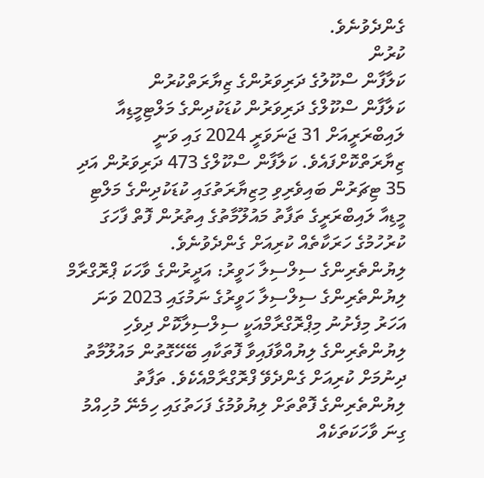ގެންދެވުނެވެ.
ކުރުން
ކަލާފާން ސްކޫލުގެ ދަރިވަރުންގެ ޒިޔާރަތްކުރުން
ކަލާފާން ސްކޫލްގެ ދަރިވަރުން ކުޑަކުދިންގެ މަލްޓިމީޑިއާ ލައިބްރަރީއަށް 31 ޖަނަވަރީ 2024 ގައި ވަނީ ޒިޔާރަތްކޮށްފައެވެ. ކަލާފާން ސްކޫލްގެ 473 ދަރިވަރުން އަދި 35 ޓިޗަރުން ބައިވެރިވި މިޒިޔާރަތުގައި ކުޑަކުދިންގެ މަލްޓި މީޑިއާ ލައިބްރަރީގެ ތަފާތު މައުލޫމާތުގެ އިތުރުން ފޮތް ފާހަގަ ކުރުހުމުގެ ހަރަކާތެއް ކުރިއަށް ގެންދެވުނެވެ.
ލިޔުންތެރިންގެ ސިލްސިލާ ހަވީރު: އަދީރުންގެ ވާހަކަ ޕްރޮގްރާމް
ލިޔުންތެރިންގެ ސިލްސިލާ ހަވީރުގެ ނަމުގައި 2023 ވަނަ އަހަރު މިފެށުނު މިޕްރޮގްރާމްއަކީ ސިލްސިލާކޮށް ދިވެހި ލިޔުންތެރިންގެ ލިޔުއްވާފައިވާ ފޮތަކާއި ބޭހޭގޮތުން މައުލޫމާތު ދިނުމަށް ކުރިއަށް ގެންދެވޭ ފްރޮގްރާމްއެކެވެ. ތަފާތު ލިޔުންތެރިންގެ ފޮތްތަށް ލިޔުވުމުގެ ފަހަތުގައި ހިމެނޭ މުހިއްމު ގިނަ ވާހަކަތަކެއް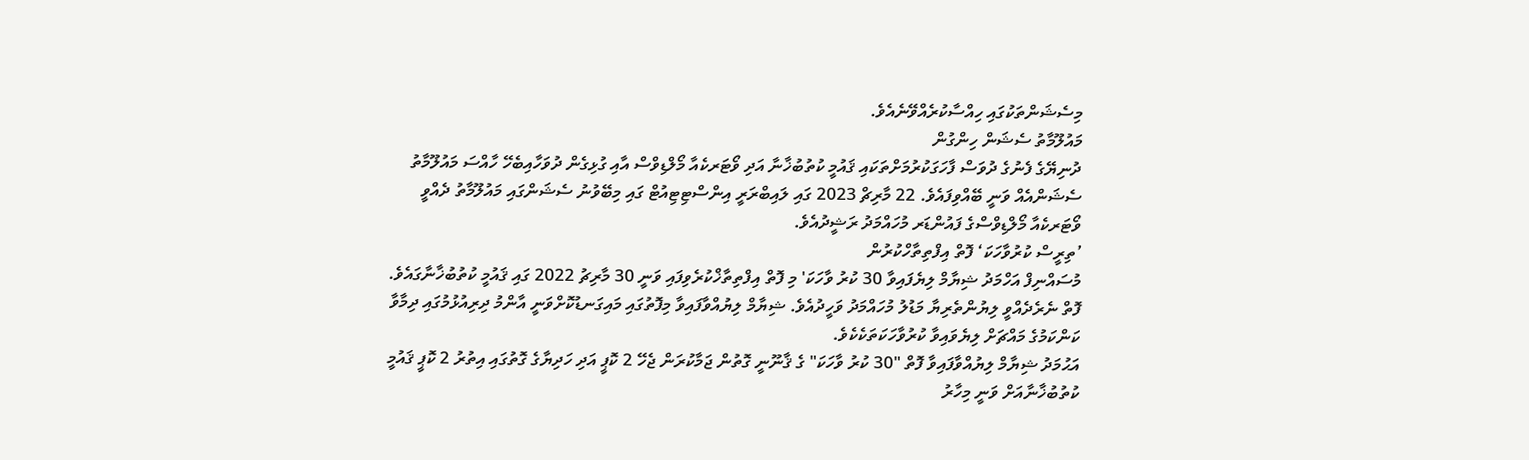މިސެޝަންތަކުގައި ހިއްސާކުރެއްވޭނެއެވެ.
މައުލޫމާތު ސެޝަން ހިންގުން
ދުނިޔޭގެ ފެނުގެ ދުވަސް ފާހަގަކުރުމަށްތަކައި ޤައުމީ ކުތުބުޚާނާ އަދި ވޯޓަރކެއާ މޯލްޑިވްސް އާއި ގުޅިގެން ދުވަހާއިބެހޭ ހާއްސަ މައުލޫމާތު ސެޝަންއެއް ވަނީ ބޭއްވިފައެވެ. 22 މާރިޗް 2023 ގައި ލައިބްރަރީ އިންސްޓިޓިއުޓް ގައި މިބޭވުނު ސެޝަންގައި މައުލޫމާތު ދެއްވީ ވޯޓަރކެއާ މޯލްޑިވްސްގެ ފައުންޑަރ މުހައްމަދު ރަޝީދުއެވެ.
’ތިރީސް ކުރުވާހަކަ‘ ފޮތް އިފްތިތާހްކުރުން
މުސައްނިފް އަހްމަދު ޝިޔާމް ލިޔެފައިވާ 30 ކުރު ވާހަކަ' މި ފޮތް އިފްތިތާޚްކުރެވިފައި ވަނީ 30 މާރިޗު 2022 ގައި ޤައުމީ ކުތުބުޚާނާގައެވެ. ފޮތް ނެރެދެއްވީ ލިޔުންތެރިޔާ މަޑުލު މުހައްމަދު ވަހީދުއެވެ. ޝިޔާމް ލިޔުއްވާފައިވާ މިފޮތުގައި މައިގަނޑުކޮށްވަނީ އާންމު ދިރިއުޅުމުގައި ދިމާވާ ކަންކަމުގެ މައްޗަށް ލިޔެވައިވާ ކުރުވާހަކަތަކެކެވެ.
އަޙުމަދު ޝިޔާމް ލިޔުއްވާފައިވާ ފޮތް "30 ކުރު ވާހަކަ" ގެ ޤާނޫނީ ގޮތުން ޖަމާކުރަން ޖެހޭ 2 ކޮޕީ އަދި ހަދިޔާގެ ގޮތުގައި އިތުރު 2 ކޮޕީ ޤައުމީ ކުތުބުޚާނާއަށް ވަނީ މިހާރު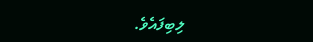ލިބިފައެވެ.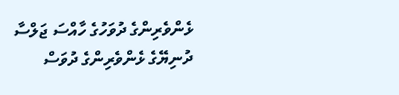ޅެންވެރިންގެ ދުވަހުގެ ހާއްސަ ޖަލްސާ
ދުނިޔޭގެ ޅެންވެރިންގެ ދުވަސް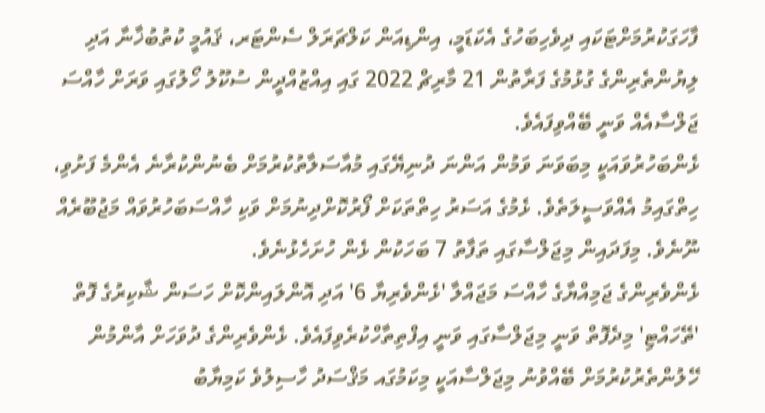ފާހަގަކުރުމަށްޓަކައި ދިވެހިބަހުގެ އެކަޑަމީ، އިންޑިއަން ކަލްޗަރަލް ސެންޓަރ، ޤައުމީ ކުތުބުޚާނާ އަދި ލިޔުންތެރިންގެ ގުޅުމުގެ ފަރާތުން 21 މާރިޗް 2022 ގައި އިއްޒުއްދީން ސުކޫލު ހޯލުގައި ވަރަށް ހާއްސަ ޖަލްސާއެއް ވަނީ ބޭއްވިފައެވެ.
ޅެންބަހުރުވައަކީ މިބަވަނަ ވަމުން އަންނަ ދުނިޔޭގައި މުއާސަލާތުކުރުމަށް ބެނުންކުރާނެ އެންމެ ފަށުވި، ހިތްގައިމު އެއްވަސީލަތެވެ. ޅެމުގެ އަސަރު ހިތްތަކަށް ފޯރުކޮށްދިނުމަށް ވަކި ހާއްސަބަހުރުވައް މަޖުބޫރެއް ނޫނެވެ. މިފަދައިން މިޖަލްސާގައި ތަފާތު 7 ބަހަކުން ޅެން ހުށަހެޅުނެވެ.
ޅެންވެރިންގެ ޖަމިއްޔާގެ ހާއްސަ މަޖައްލާ 'ޅެންވެރިޔާ 6' އަދި އޮންލައިންކޮށް ހަސަން ޝާކިރުގެ ފޮތް 'ތޭހައްޓި' މިދެފޮތް ވަނީ މިޖަލްސާގައި ވަނީ އިފްތިތާހްކުރެވިފައެވެ. ޅެންވެރިންގެ ދުވަހަށް އާންމުން ހޭލުންތެރުކުރުމަށް ބޭއްވުނު މިޖަލްސާއަކީ މިކަމުގައ މަޤްސަދު ހާސިލުވެ ކަމިޔާބު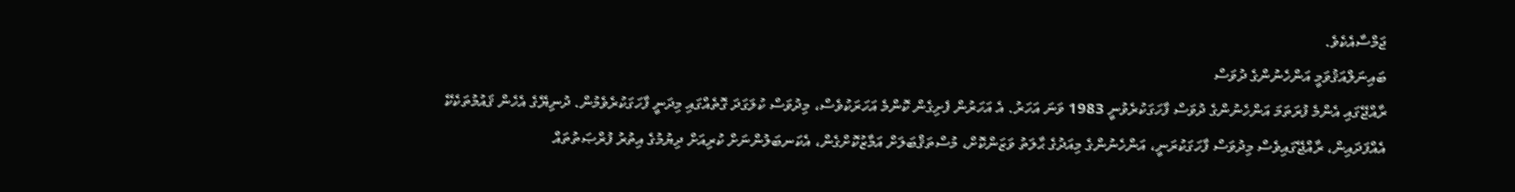ޖަމްސާއެކެވެ.
ބައިނަލްއަޤުވަމީ އަންހެނުންގެ ދުވަސް
ރާއްޖޭގައި އެންމެ ފުރަތަމަ އަންހެނުންގެ ދުވަސް ފާހަގަކުރެވުނީ 1983 ވަނަ އަހަރު. އެ އަހަރުން ފެށިގެން ކޮންމެ އަހަރަކުވެސް، މިދުވަސް ކުލަގަދަ ގޮތެއްގައި މިދަނީ ފާހަގަކުރެވެމުން. ދުނިޔޭގެ އެހެން ޤައުމުތަކެކޭ އެއްފަދައިން، ރާއްޖޭގައިވެސް މިދުވަސް ފާހަގަކުރަނީ، އަންހެނުންގެ މިއަދުގެ ޙާލަތު ވަޒަންކޮށް، މުސްތަޤްބަލަށް އަމާޒުކޮށްގެން، އެކަނބަލުންނަށް ކުރިއަށް ދިޔުމުގެ އިތުރު ފުރްޞަތުތައް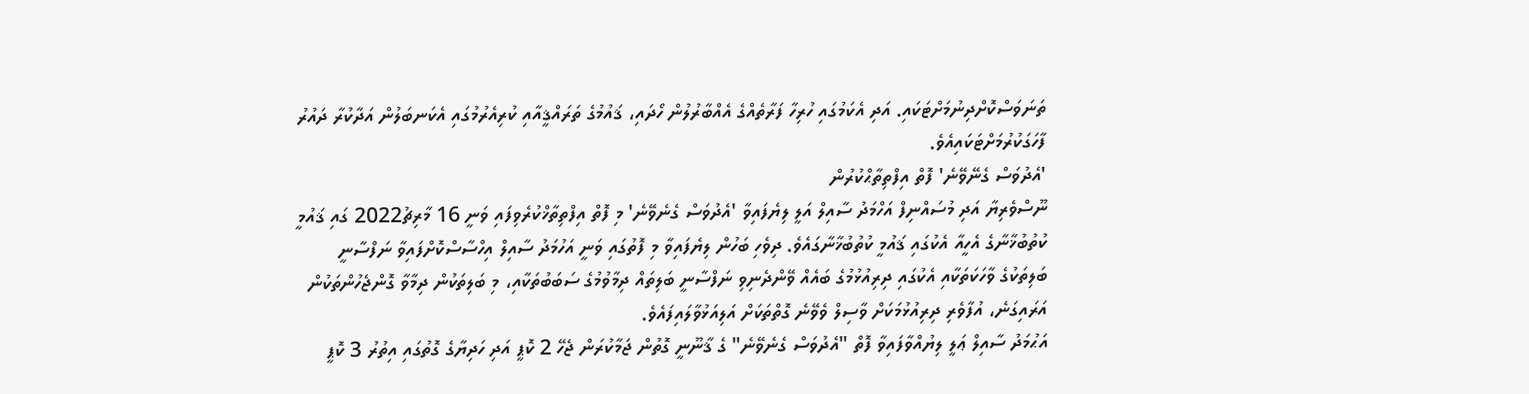ތަނަވަސްކޮށްދިނުމަށްޓަކައި. އަދި އެކަމުގައި ހުރިހާ ފަރާތެއްގެ އެއްބާރުލުން ހޯދައި، ޤައުމުގެ ތަރައްޤީއާއި ކުރިއެރުމުގައި އެކަނބަލުން އަދާކުރާ ދައުރު ފާހަގަކުރުމަށްޓަކައިއެވެ.
'އެދުވަސް ގެނޭވޭނެ' ފޮތް އިފްތިތާޙްކުރުން
ނޫސްވެރިޔާ އަދި މުސައްނިފް އަހްމަދު ސާއިލް އަލީ ލިޔެފައިވާ 'އެދުވަސް ގެނެވޭނެ' މި ފޮތް އިފްތިތާޚްކުރެވިފައި ވަނީ 16 މާރިޗު2022 ގައި ޤައުމީ ކުތުބުޚާނާގެ އެހީއާ އެކުގައި ޤައުމީ ކުތުބުޚާނާގައެވެ. ދިވެހި ބަހުން ލިޔެފައިވާ މި ފޮތުގައި ވަނީ އަހުމަދު ސާއިލް އިހްސާސްކޮށްފައިވާ ނަފްސާނީ ބަލިތަކުގެ ވާހަކަތަކާއި އެކުގައި ދިރިއުޅުމުގެ ބައެއް ވޭންދެނިވި ނަފްސާނީ ބަލިތައް ދިމާވުމުގެ ސަބަބުތަކާއި، މި ބަލިތަކުން ދިމާވާ ގޮންޖެހުންތަކުން އަރައިގަނެ، އުފާވެރި ދިރިއުޅުމަކަށް ވާސިލް ވެވޭނެ ގޮތްތަކަށް އަލިއަޅުވާލައިފައެވެ.
އަޙުމަދު ސާއިލް ޢަލީ ލިޔުއްވާފައިވާ ފޮތް "އެދުވަސް ގެނެވޭނެ" ގެ ޤާނޫނީ ގޮތުން ޖަމާކުރަން ޖެހޭ 2 ކޮޕީ އަދި ހަދިޔާގެ ގޮތުގައި އިތުރު 3 ކޮޕީ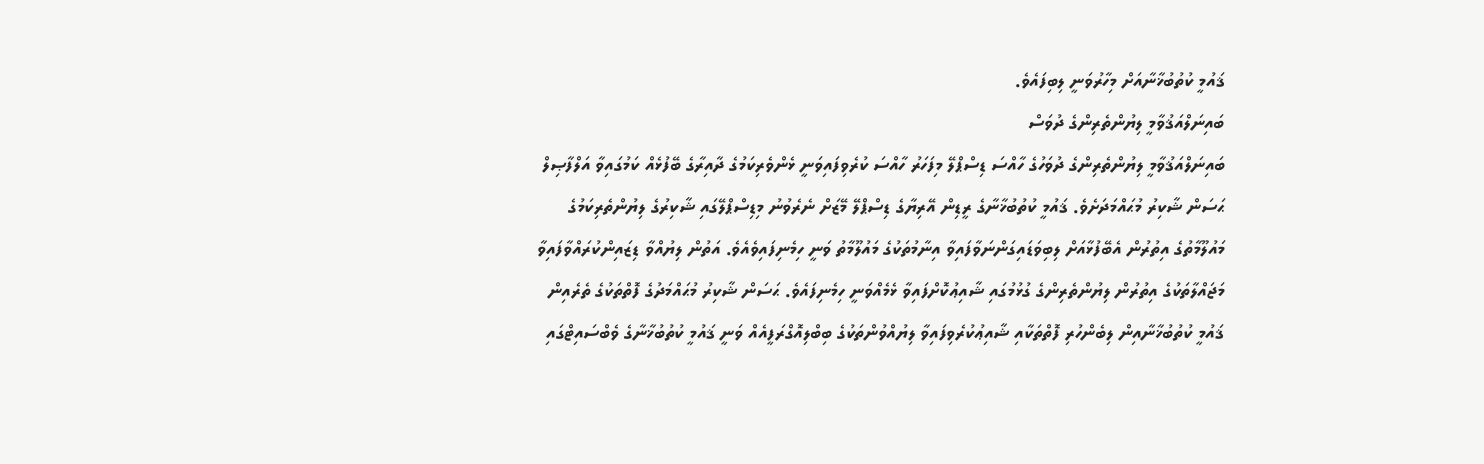ޤައުމީ ކުތުބުޚާނާއަށް މިހާރުވަނީ ލިބިފައެވެ.
ބައިނަލްއަޤުވާމީ ލިޔުންތެރިންގެ ދުވަސް
ބައިނަލްއަޤުވާމީ ލިޔުންތެރިންގެ ދުވަހުގެ ހާއްސަ ޑިސްޕްލޭ މިފަހަރު ހާއްސަ ކުރެވިފައިވަނީ ޅެންވެރިކަމުގެ ދާއިރާގެ ބޭފުޅެއް ކަމުގައިވާ އަލްފާޞިލް ޙަސަން ޝާކިރު މުޙައްމަދަށެވެ. ޤައުމީ ކުތުބުޚާނާގެ ރީޑިން އޭރިޔާގެ ޑިސްޕްލޭ މޭޒަށް ނެރެވުނު މިޑިސްޕްލޭގައި ޝާކިރުގެ ލިޔުންތެރިކަމުގެ މައުލޫމާތުގެ އިތުރުން އެބޭފުޅާއަށް ލިބިވަޑައިގަންނަވާފައިވާ އިނާމުތަކުގެ މައުލޫމާތު ވަނީ ހިމެނިފައިވެއެވެ. އަތުން ލިޔުއްވާ ޑިޒައިންކުރައްވާފައިވާ މަޖައްލާތަކުގެ އިތުރުން ލިޔުންތެރިންގެ ގުޅުމުގައި ޝާއިޢުކޮށްފައިވާ ޅެމެއްވަނީ ހިމެނިފައެވެ. ޙަސަން ޝާކިރު މުޙައްމަދުގެ ފޮތްތަކުގެ ތެރެއިން ޤައުމީ ކުތުބުޚާނާއިން ލިބެންހުރި ފޮތްތަކާއި ޝާއިޢުކުރެވިފައިވާ ލިޔުއްވުންތަކުގެ ބިބްލިއޮގްރަފީއެއް ވަނީ ޤައުމީ ކުތުބުޚާނާގެ ވެބްސައިޓްގައި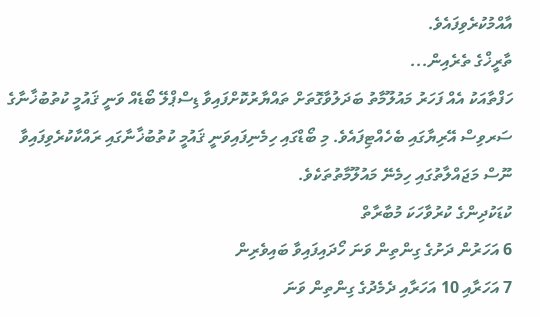އާއްމުކުރެވިފައެވެ.
ތާރީޚްގެ ތެރެއިން...
ހަފްތާއަކު އެއް ފަހަރު މައުލޫމާތު ބަދަލުވާގޮތަށް ތައްޔާރުކޮށްފައިވާ ޑިސްޕްލޭ ބޯޑެއް ވަނީ ޤައުމީ ކުތުބުޚާނާގެ ސަރވިސް އޭރިޔާގައި ބެހެއްޓިފައެވެ. މި ބޯޑްގައި ހިމެނިފައިވަނީ ޤައުމީ ކުތުބުޚާނާގައި ރައްކާކުރެވިފައިވާ ނޫސް މަޖައްލާތުގައި ހިމެނޭ މައުލޫމާތުތަކެވެ.
ކުޑަކުދިންގެ ކުރުވާހަކަ މުބާރާތް
6 އަހަރުން ދަށުގެ ގިންތިން ވަނަ ހޯދައިފައިވާ ބައިވެރިން
7 އަހަރާއި 10 އަހަރާއި ދެމެދުގެ ގިންތިން ވަނަ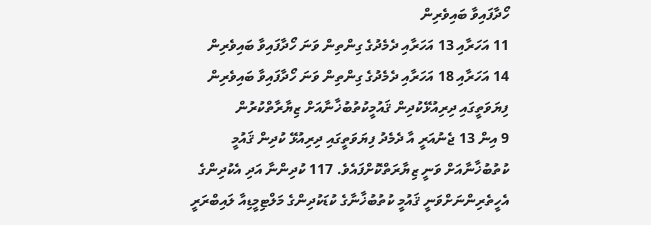ހޯދާފައިވާ ބައިވެރިން
11 އަހަރާއި 13 އަހަރާއި ދެމެދުގެ ގިންތިން ވަނަ ހޯދާފައިވާ ބައިވެރިން
14 އަހަރާއި 18 އަހަރާއި ދެމެދުގެ ގިންތިން ވަނަ ހޯދާފައިވާ ބައިވެރިން
ފިޔަވަތީގައި ދިރިއުޅޭކުދިން ޤައުމީކުތުބުޚާނާއަށް ޒިޔާރާތްކުރުން
9 އިން 13 ޖެނުއަރީ އާ ދެމެދު ފިޔަވަތީގައި ދިރިއުޅޭ ކުދިން ޤައުމީ ކުތުބުޚާނާއަށް ވަނީ ޒިޔާރަތްކޮށްފައެވެ. 117 ކުދިންނާ އަދި އެކުދިންގެ އެހީތެރިންނަށްވަނީ ޤައުމީ ކުތުބުޚާނާގެ ކުޑަކުދިންގެ މަލްޓިމީޑިއާ ލައިބްރަރީ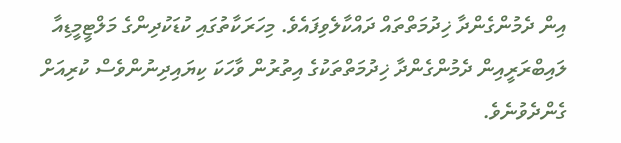އިން ދެމުންގެންދާ ޚިދުމަތްތައް ދައްކާލެވިފައެވެ. މިހަރަކާތުގައި ކުޑަކުދިންގެ މަލްޓީމީޑިއާ ލައިބްރަރީއިން ދެމުންގެންދާ ޚިދުމަތްތަކުގެ އިތުރުން ވާހަކަ ކިޔައިދިނުންވެސް ކުރިއަށް ގެންދެވުނެވެ.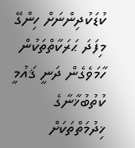ކުޑަކުދިންނަށް ހިންގޭ މިފަދަ ޙަރަކާތްތަކުން ހާމަވެގެން ދަނީ ޤައުމީ ކުތުބުޚާނާގެ ޚިދުމަތްތަކަށް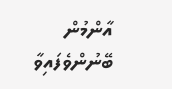އާންމުން ބޭނުންވެފައިވާ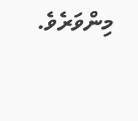މިންވަރެވެ.